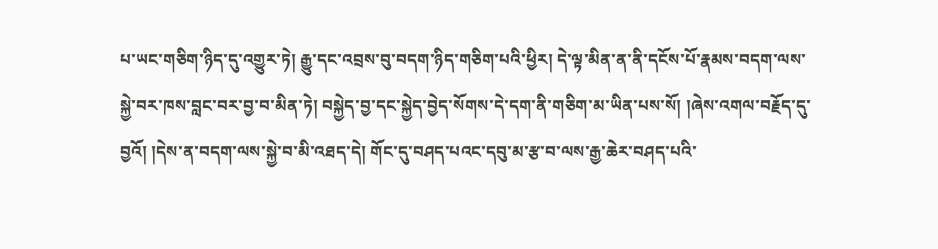པ་ཡང་གཅིག་ཉིད་དུ་འགྱུར་ཏེ། རྒྱུ་དང་འབྲས་བུ་བདག་ཉིད་གཅིག་པའི་ཕྱིར། དེ་ལྟ་མིན་ན་ནི་དངོས་པོ་རྣམས་བདག་ལས་སྐྱེ་བར་ཁས་བླང་བར་བྱ་བ་མིན་ཏེ། བསྐྱེད་བྱ་དང་སྐྱེད་བྱེད་སོགས་དེ་དག་ནི་གཅིག་མ་ཡིན་པས་སོ། །ཞེས་འགལ་བརྗོད་དུ་བྱའོ། །དེས་ན་བདག་ལས་སྐྱེ་བ་མི་འཐད་དེ། གོང་དུ་བཤད་པའང་དབུ་མ་རྩ་བ་ལས་རྒྱ་ཆེར་བཤད་པའི་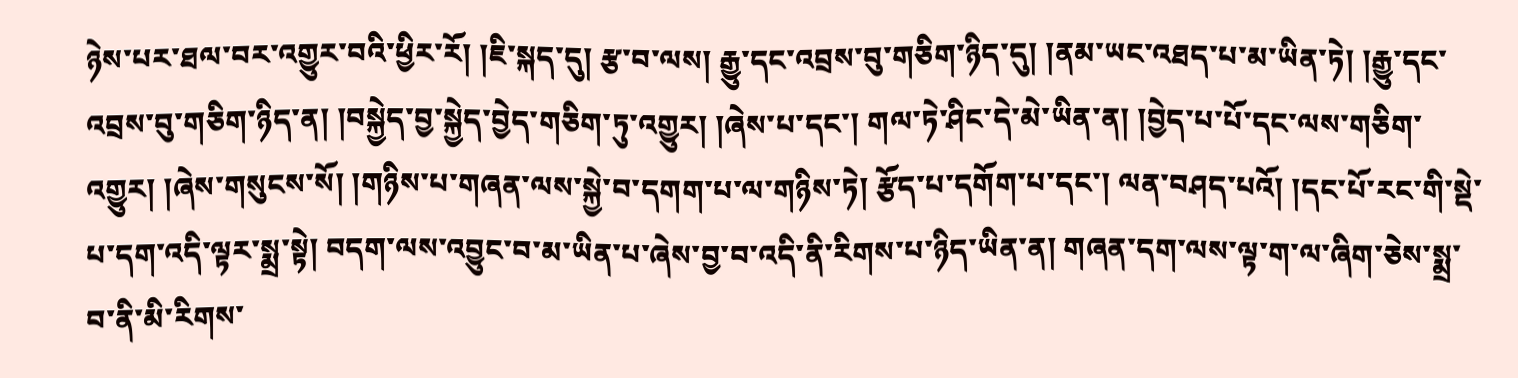ཉེས་པར་ཐལ་བར་འགྱུར་བའི་ཕྱིར་རོ། །ཇི་སྐད་དུ། རྩ་བ་ལས། རྒྱུ་དང་འབྲས་བུ་གཅིག་ཉིད་དུ། །ནམ་ཡང་འཐད་པ་མ་ཡིན་ཏེ། །རྒྱུ་དང་འབྲས་བུ་གཅིག་ཉིད་ན། །བསྐྱེད་བྱ་སྐྱེད་བྱེད་གཅིག་ཏུ་འགྱུར། །ཞེས་པ་དང་། གལ་ཏེ་ཤིང་དེ་མེ་ཡིན་ན། །བྱེད་པ་པོ་དང་ལས་གཅིག་འགྱུར། །ཞེས་གསུངས་སོ། །གཉིས་པ་གཞན་ལས་སྐྱེ་བ་དགག་པ་ལ་གཉིས་ཏེ། རྩོད་པ་དགོག་པ་དང་། ལན་བཤད་པའོ། །དང་པོ་རང་གི་སྡེ་པ་དག་འདི་ལྟར་སྨྲ་སྟེ། བདག་ལས་འབྱུང་བ་མ་ཡིན་པ་ཞེས་བྱ་བ་འདི་ནི་རིགས་པ་ཉིད་ཡིན་ན། གཞན་དག་ལས་ལྟ་ག་ལ་ཞིག་ཅེས་སྨྲ་བ་ནི་མི་རིགས་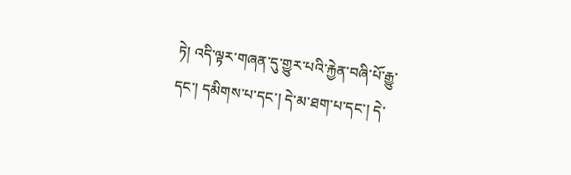ཏེ། འདི་ལྟར་གཞན་དུ་གྱུར་པའི་རྐྱེན་བཞི་པོ་རྒྱུ་དང་། དམིགས་པ་དང་། དེ་མ་ཐག་པ་དང་། དེ་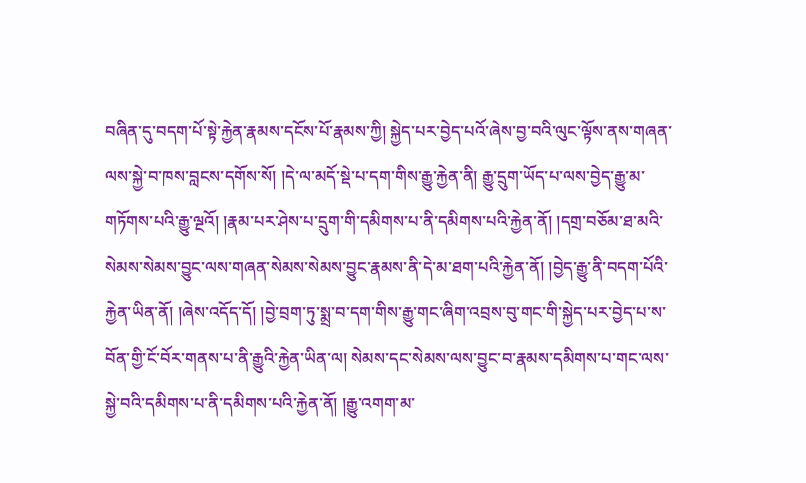བཞིན་དུ་བདག་པོ་སྟེ་རྐྱེན་རྣམས་དངོས་པོ་རྣམས་ཀྱི། སྐྱེད་པར་བྱེད་པའོ་ཞེས་བྱ་བའི་ལུང་ལྟོས་ནས་གཞན་ལས་སྐྱེ་བ་ཁས་བླངས་དགོས་སོ། །དེ་ལ་མདོ་སྡེ་པ་དག་གིས་རྒྱུ་རྐྱེན་ནི། རྒྱུ་དྲུག་ཡོད་པ་ལས་བྱེད་རྒྱུ་མ་གཏོགས་པའི་རྒྱུ་ལྔའོ། །རྣམ་པར་ཤེས་པ་དྲུག་གི་དམིགས་པ་ནི་དམིགས་པའི་རྐྱེན་ནོ། །དགྲ་བཅོམ་ཐ་མའི་སེམས་སེམས་བྱུང་ལས་གཞན་སེམས་སེམས་བྱུང་རྣམས་ནི་དེ་མ་ཐག་པའི་རྐྱེན་ནོ། །བྱེད་རྒྱུ་ནི་བདག་པོའི་རྐྱེན་ཡིན་ནོ། །ཞེས་འདོད་དོ། །བྱེ་བྲག་ཏུ་སྨྲ་བ་དག་གིས་རྒྱུ་གང་ཞིག་འབྲས་བུ་གང་གི་སྐྱེད་པར་བྱེད་པ་ས་བོན་གྱི་ངོ་བོར་གནས་པ་ནི་རྒྱུའི་རྐྱེན་ཡིན་ལ། སེམས་དང་སེམས་ལས་བྱུང་བ་རྣམས་དམིགས་པ་གང་ལས་སྐྱེ་བའི་དམིགས་པ་ནི་དམིགས་པའི་རྐྱེན་ནོ། །རྒྱུ་འགག་མ་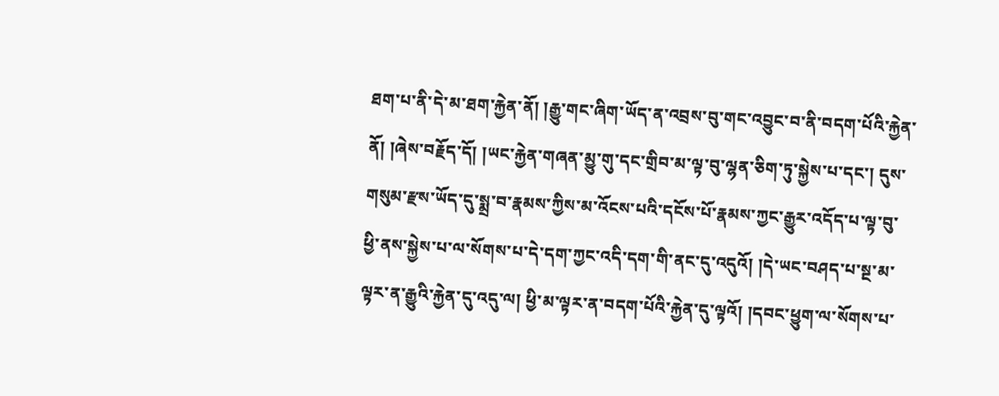ཐག་པ་ནི་དེ་མ་ཐག་རྐྱེན་ནོ། །རྒྱུ་གང་ཞིག་ཡོད་ན་འབྲས་བུ་གང་འབྱུང་བ་ནི་བདག་པོའི་རྐྱེན་ནོ། །ཞེས་བརྗོད་དོ། །ཡང་རྐྱེན་གཞན་མྱུ་གུ་དང་གྲིབ་མ་ལྟ་བུ་ལྷན་ཅིག་ཏུ་སྐྱེས་པ་དང་། དུས་གསུམ་རྫས་ཡོད་དུ་སྨྲ་བ་རྣམས་ཀྱིས་མ་འོངས་པའི་དངོས་པོ་རྣམས་ཀྱང་རྒྱུར་འདོད་པ་ལྟ་བུ་ཕྱི་ནས་སྐྱེས་པ་ལ་སོགས་པ་དེ་དག་ཀྱང་འདི་དག་གི་ནང་དུ་འདུའོ། །དེ་ཡང་བཤད་པ་སྔ་མ་ལྟར་ན་རྒྱུའི་རྐྱེན་དུ་འདུ་ལ། ཕྱི་མ་ལྟར་ན་བདག་པོའི་རྐྱེན་དུ་ལྟའོ། །དབང་ཕྱུག་ལ་སོགས་པ་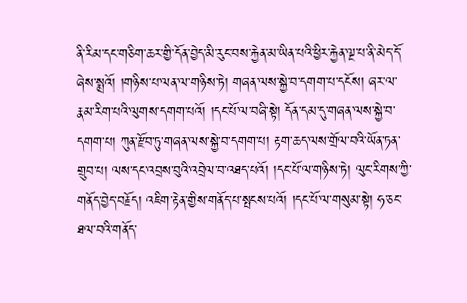ནི་རིམ་དང་གཅིག་ཆར་གྱི་དོན་བྱེད་མི་རུང་བས་རྐྱེན་མ་ཡིན་པའི་ཕྱིར་རྐྱེན་ལྔ་པ་ནི་མེད་དོ་ཞེས་སྨྲའོ། །གཉིས་པ་ལན་ལ་གཉིས་ཏེ། གཞན་ལས་སྐྱེ་བ་དགག་པ་དངོས། ཞར་ལ་རྣམ་རིག་པའི་ལུགས་དགག་པའོ། །དང་པོ་ལ་བཞི་སྟེ། དོན་དམ་དུ་གཞན་ལས་སྐྱེ་བ་དགག་པ། ཀུན་རྫོབ་ཏུ་གཞན་ལས་སྐྱེ་བ་དགག་པ། རྟག་ཆད་ལས་གྲོལ་བའི་ཡོན་ཏན་གྲུབ་པ། ལས་དང་འབྲས་བུའི་འབྲེལ་བ་འཐད་པའོ། །དང་པོ་ལ་གཉིས་ཏེ། ལུང་རིགས་ཀྱི་གནོད་བྱེད་བརྗོད། འཇིག་རྟེན་གྱིས་གནོད་པ་སྤངས་པའོ། །དང་པོ་ལ་གསུམ་སྟེ། ཧ་ཅང་ཐལ་བའི་གནོད་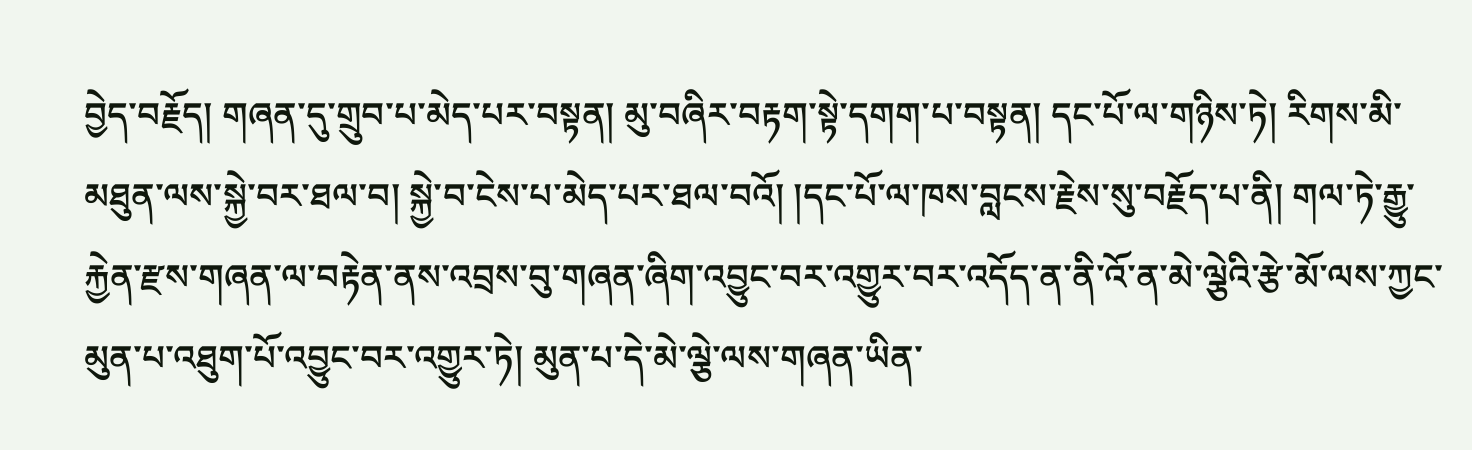བྱེད་བརྗོད། གཞན་དུ་གྲུབ་པ་མེད་པར་བསྟན། མུ་བཞིར་བརྟག་སྟེ་དགག་པ་བསྟན། དང་པོ་ལ་གཉིས་ཏེ། རིགས་མི་མཐུན་ལས་སྐྱེ་བར་ཐལ་བ། སྐྱེ་བ་ངེས་པ་མེད་པར་ཐལ་བའོ། །དང་པོ་ལ་ཁས་བླངས་རྗེས་སུ་བརྗོད་པ་ནི། གལ་ཏེ་རྒྱུ་རྐྱེན་རྫས་གཞན་ལ་བརྟེན་ནས་འབྲས་བུ་གཞན་ཞིག་འབྱུང་བར་འགྱུར་བར་འདོད་ན་ནི་འོ་ན་མེ་ལྕེའི་རྩེ་མོ་ལས་ཀྱང་མུན་པ་འཐུག་པོ་འབྱུང་བར་འགྱུར་ཏེ། མུན་པ་དེ་མེ་ལྕེ་ལས་གཞན་ཡིན་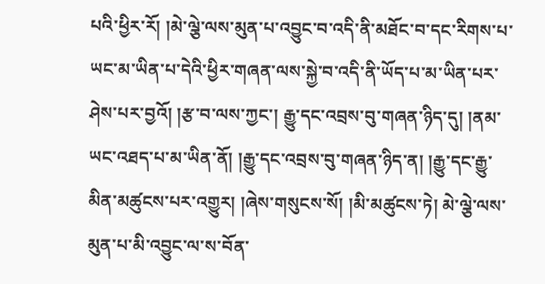པའི་ཕྱིར་རོ། །མེ་ལྕེ་ལས་མུན་པ་འབྱུང་བ་འདི་ནི་མཐོང་བ་དང་རིགས་པ་ཡང་མ་ཡིན་པ་དེའི་ཕྱིར་གཞན་ལས་སྐྱེ་བ་འདི་ནི་ཡོད་པ་མ་ཡིན་པར་ཤེས་པར་བྱའོ། །རྩ་བ་ལས་ཀྱང་། རྒྱུ་དང་འབྲས་བུ་གཞན་ཉིད་དུ། །ནམ་ཡང་འཐད་པ་མ་ཡིན་ནོ། །རྒྱུ་དང་འབྲས་བུ་གཞན་ཉིད་ན། །རྒྱུ་དང་རྒྱུ་མིན་མཚུངས་པར་འགྱུར། །ཞེས་གསུངས་སོ། །མི་མཚུངས་ཏེ། མེ་ལྕེ་ལས་མུན་པ་མི་འབྱུང་ལ་ས་བོན་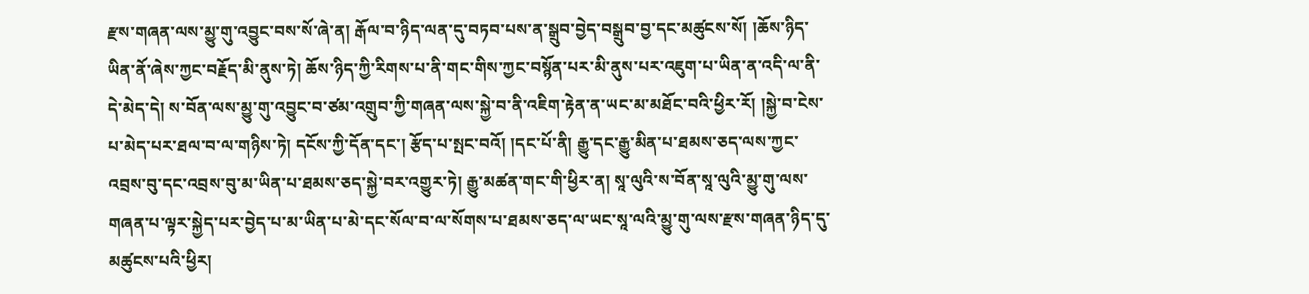རྫས་གཞན་ལས་མྱུ་གུ་འབྱུང་བས་སོ་ཞེ་ན། རྒོལ་བ་ཉིད་ལན་དུ་བཏབ་པས་ན་སྒྲུབ་བྱེད་བསྒྲུབ་བྱ་དང་མཚུངས་སོ། །ཆོས་ཉིད་ཡིན་ནོ་ཞེས་ཀྱང་བརྗོད་མི་ནུས་ཏེ། ཆོས་ཉིད་ཀྱི་རིགས་པ་ནི་གང་གིས་ཀྱང་བསྙོན་པར་མི་ནུས་པར་འཇུག་པ་ཡིན་ན་འདི་ལ་ནི་དེ་མེད་དེ། ས་བོན་ལས་མྱུ་གུ་འབྱུང་བ་ཙམ་འགྲུབ་ཀྱི་གཞན་ལས་སྐྱེ་བ་ནི་འཇིག་རྟེན་ན་ཡང་མ་མཐོང་བའི་ཕྱིར་རོ། །སྐྱེ་བ་ངེས་པ་མེད་པར་ཐལ་བ་ལ་གཉིས་ཏེ། དངོས་ཀྱི་དོན་དང་། རྩོད་པ་སྤང་བའོ། །དང་པོ་ནི། རྒྱུ་དང་རྒྱུ་མིན་པ་ཐམས་ཅད་ལས་ཀྱང་འབྲས་བུ་དང་འབྲས་བུ་མ་ཡིན་པ་ཐམས་ཅད་སྐྱེ་བར་འགྱུར་ཏེ། རྒྱུ་མཚན་གང་གི་ཕྱིར་ན། སཱ་ལུའི་ས་བོན་སཱ་ལུའི་མྱུ་གུ་ལས་གཞན་པ་ལྟར་སྐྱེད་པར་བྱེད་པ་མ་ཡིན་པ་མེ་དང་སོལ་བ་ལ་སོགས་པ་ཐམས་ཅད་ལ་ཡང་སཱ་ལའི་མྱུ་གུ་ལས་རྫས་གཞན་ཉིད་དུ་མཚུངས་པའི་ཕྱིར།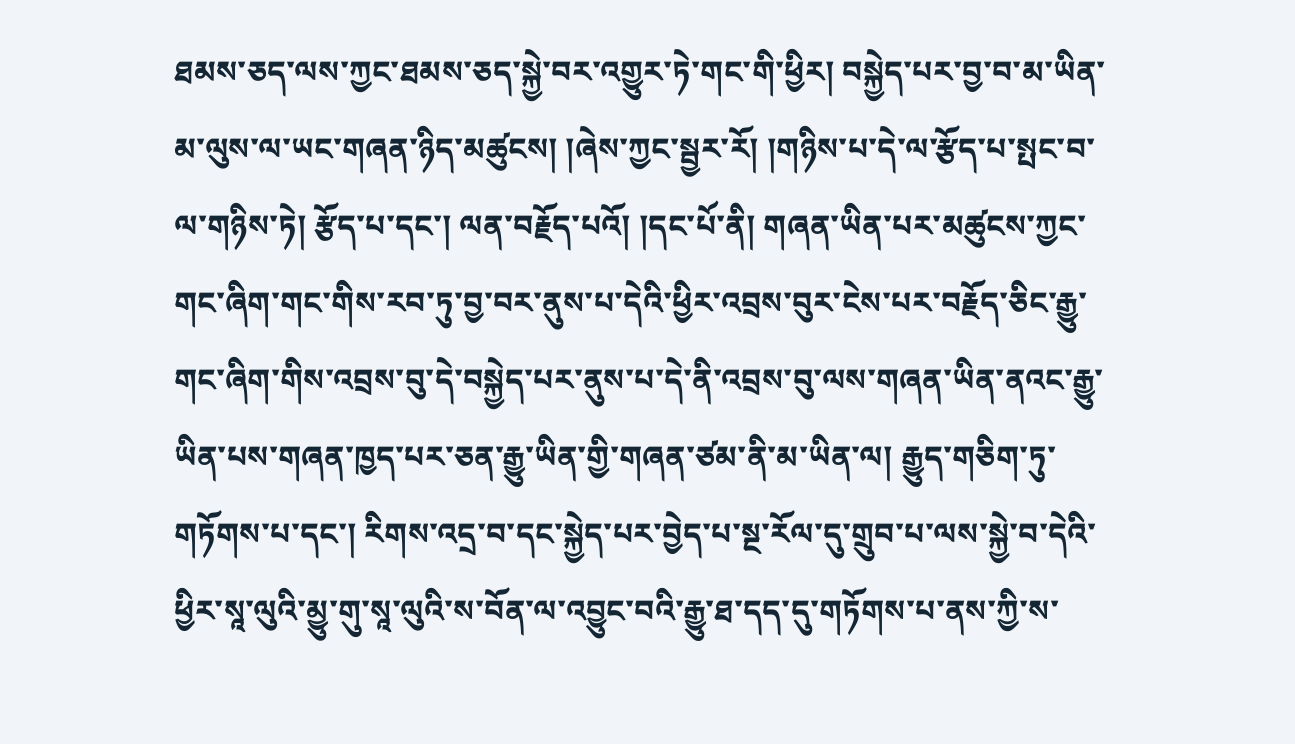ཐམས་ཅད་ལས་ཀྱང་ཐམས་ཅད་སྐྱེ་བར་འགྱུར་ཏེ་གང་གི་ཕྱིར། བསྐྱེད་པར་བྱ་བ་མ་ཡིན་མ་ལུས་ལ་ཡང་གཞན་ཉིད་མཚུངས། །ཞེས་ཀྱང་སྦྱར་རོ། །གཉིས་པ་དེ་ལ་རྩོད་པ་སྤང་བ་ལ་གཉིས་ཏེ། རྩོད་པ་དང་། ལན་བརྗོད་པའོ། །དང་པོ་ནི། གཞན་ཡིན་པར་མཚུངས་ཀྱང་གང་ཞིག་གང་གིས་རབ་ཏུ་བྱ་བར་ནུས་པ་དེའི་ཕྱིར་འབྲས་བུར་ངེས་པར་བརྗོད་ཅིང་རྒྱུ་གང་ཞིག་གིས་འབྲས་བུ་དེ་བསྐྱེད་པར་ནུས་པ་དེ་ནི་འབྲས་བུ་ལས་གཞན་ཡིན་ནའང་རྒྱུ་ཡིན་པས་གཞན་ཁྱད་པར་ཅན་རྒྱུ་ཡིན་གྱི་གཞན་ཙམ་ནི་མ་ཡིན་ལ། རྒྱུད་གཅིག་ཏུ་གཏོགས་པ་དང་། རིགས་འདྲ་བ་དང་སྐྱེད་པར་བྱེད་པ་སྔ་རོལ་དུ་གྲུབ་པ་ལས་སྐྱེ་བ་དེའི་ཕྱིར་སཱ་ལུའི་མྱུ་གུ་སཱ་ལུའི་ས་བོན་ལ་འབྱུང་བའི་རྒྱུ་ཐ་དད་དུ་གཏོགས་པ་ནས་ཀྱི་ས་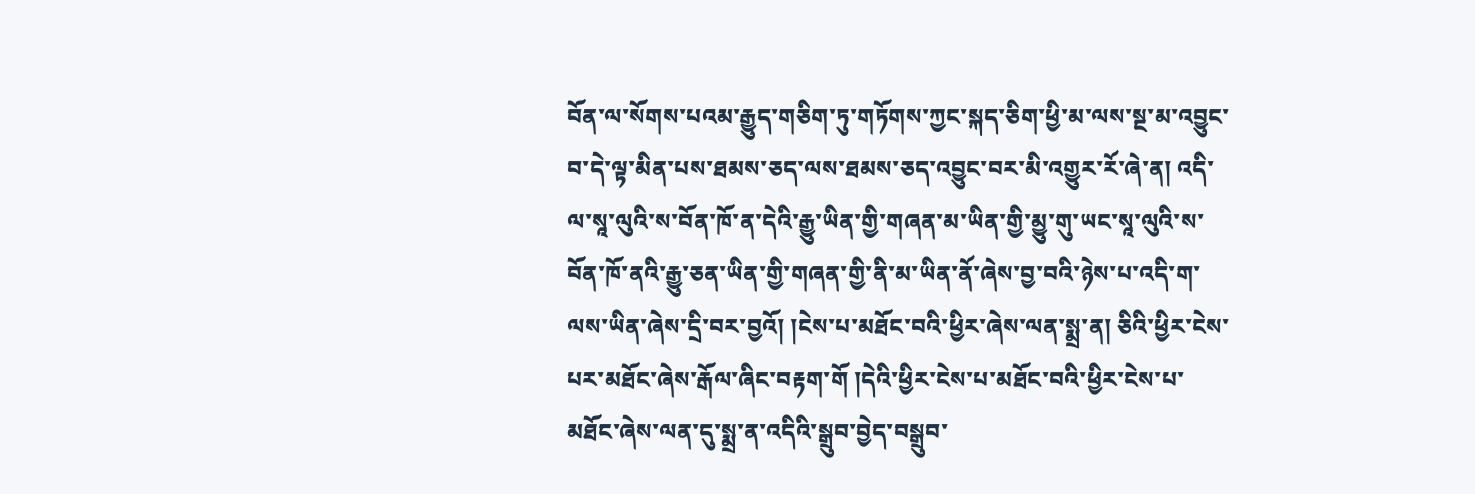བོན་ལ་སོགས་པའམ་རྒྱུད་གཅིག་ཏུ་གཏོགས་ཀྱང་སྐད་ཅིག་ཕྱི་མ་ལས་སྔ་མ་འབྱུང་བ་དེ་ལྟ་མིན་པས་ཐམས་ཅད་ལས་ཐམས་ཅད་འབྱུང་བར་མི་འགྱུར་རོ་ཞེ་ན། འདི་ལ་སཱ་ལུའི་ས་བོན་ཁོ་ན་དེའི་རྒྱུ་ཡིན་གྱི་གཞན་མ་ཡིན་གྱི་མྱུ་གུ་ཡང་སཱ་ལུའི་ས་བོན་ཁོ་ནའི་རྒྱུ་ཅན་ཡིན་གྱི་གཞན་གྱི་ནི་མ་ཡིན་ནོ་ཞེས་བྱ་བའི་ཉེས་པ་འདི་ག་ལས་ཡིན་ཞེས་དྲི་བར་བྱའོ། །ངེས་པ་མཐོང་བའི་ཕྱིར་ཞེས་ལན་སྨྲ་ན། ཅིའི་ཕྱིར་ངེས་པར་མཐོང་ཞེས་རྒོལ་ཞིང་བརྟག་གོ །དེའི་ཕྱིར་ངེས་པ་མཐོང་བའི་ཕྱིར་ངེས་པ་མཐོང་ཞེས་ལན་དུ་སྨྲ་ན་འདིའི་སྒྲུབ་བྱེད་བསྒྲུབ་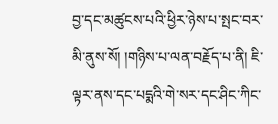བྱ་དང་མཚུངས་པའི་ཕྱིར་ཉེས་པ་སྤང་བར་མི་ནུས་སོ། །གཉིས་པ་ལན་བརྗོད་པ་ནི། ཇི་ལྟར་ནས་དང་པདྨའི་གེ་སར་དང་ཤིང་ཀིང་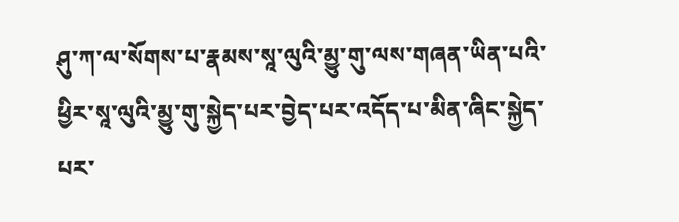ཤུ་ཀ་ལ་སོགས་པ་རྣམས་སཱ་ལུའི་མྱུ་གུ་ལས་གཞན་ཡིན་པའི་ཕྱིར་སཱ་ལུའི་མྱུ་གུ་སྐྱེད་པར་བྱེད་པར་འདོད་པ་མིན་ཞིང་སྐྱེད་པར་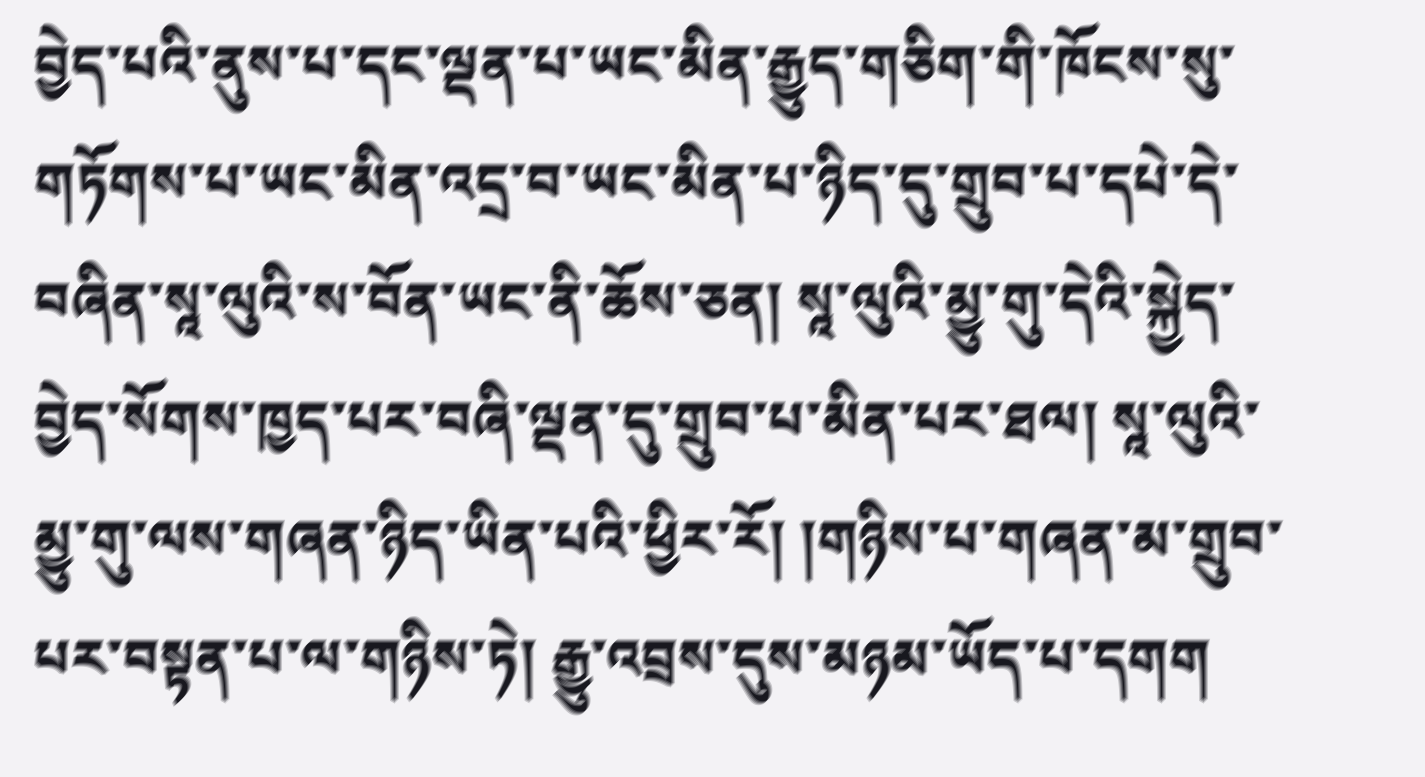བྱེད་པའི་ནུས་པ་དང་ལྡན་པ་ཡང་མིན་རྒྱུད་གཅིག་གི་ཁོངས་སུ་གཏོགས་པ་ཡང་མིན་འདྲ་བ་ཡང་མིན་པ་ཉིད་དུ་གྲུབ་པ་དཔེ་དེ་བཞིན་སཱ་ལུའི་ས་བོན་ཡང་ནི་ཆོས་ཅན། སཱ་ལུའི་མྱུ་གུ་དེའི་སྐྱེད་བྱེད་སོགས་ཁྱད་པར་བཞི་ལྡན་དུ་གྲུབ་པ་མིན་པར་ཐལ། སཱ་ལུའི་མྱུ་གུ་ལས་གཞན་ཉིད་ཡིན་པའི་ཕྱིར་རོ། །གཉིས་པ་གཞན་མ་གྲུབ་པར་བསྟན་པ་ལ་གཉིས་ཏེ། རྒྱུ་འབྲས་དུས་མཉམ་ཡོད་པ་དགག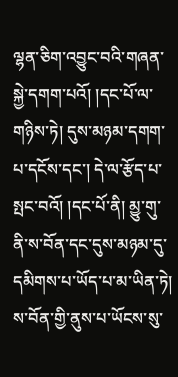ལྷན་ཅིག་འབྱུང་བའི་གཞན་སྐྱེ་དགག་པའོ། །དང་པོ་ལ་གཉིས་ཏེ། དུས་མཉམ་དགག་པ་དངོས་དང་། དེ་ལ་རྩོད་པ་སྤང་བའོ། །དང་པོ་ནི། མྱུ་གུ་ནི་ས་བོན་དང་དུས་མཉམ་དུ་དམིགས་པ་ཡོད་པ་མ་ཡིན་ཏེ། ས་བོན་གྱི་ནུས་པ་ཡོངས་སུ་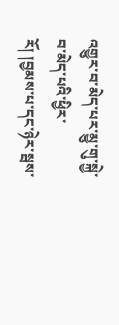འགྱུར་བ་མེད་པར་མྱུ་གུ་སྐྱེ་བ་མེད་པའི་ཕྱིར་རོ། །བྱམས་པ་དང་ཉེར་སྦས་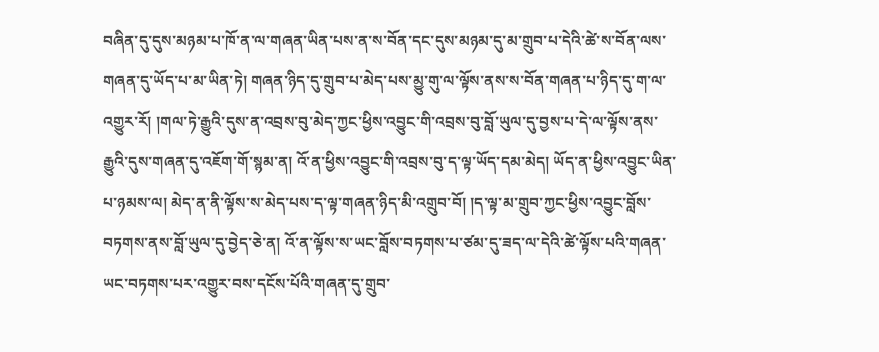བཞིན་དུ་དུས་མཉམ་པ་ཁོ་ན་ལ་གཞན་ཡིན་པས་ན་ས་བོན་དང་དུས་མཉམ་དུ་མ་གྲུབ་པ་དེའི་ཚེ་ས་བོན་ལས་གཞན་དུ་ཡོད་པ་མ་ཡིན་ཏེ། གཞན་ཉིད་དུ་གྲུབ་པ་མེད་པས་མྱུ་གུ་ལ་ལྟོས་ནས་ས་བོན་གཞན་པ་ཉིད་དུ་ག་ལ་འགྱུར་རོ། །གལ་ཏེ་རྒྱུའི་དུས་ན་འབྲས་བུ་མེད་ཀྱང་ཕྱིས་འབྱུང་གི་འབྲས་བུ་བློ་ཡུལ་དུ་བྱས་པ་དེ་ལ་ལྟོས་ནས་རྒྱུའི་དུས་གཞན་དུ་འཇོག་གོ་སྙམ་ན། འོ་ན་ཕྱིས་འབྱུང་གི་འབྲས་བུ་ད་ལྟ་ཡོད་དམ་མེད། ཡོད་ན་ཕྱིས་འབྱུང་ཡིན་པ་ཉམས་ལ། མེད་ན་ནི་ལྟོས་ས་མེད་པས་ད་ལྟ་གཞན་ཉིད་མི་འགྲུབ་བོ། །ད་ལྟ་མ་གྲུབ་ཀྱང་ཕྱིས་འབྱུང་བློས་བཏགས་ནས་བློ་ཡུལ་དུ་བྱེད་ཅེ་ན། འོ་ན་ལྟོས་ས་ཡང་བློས་བཏགས་པ་ཙམ་དུ་ཟད་ལ་དེའི་ཚེ་ལྟོས་པའི་གཞན་ཡང་བཏགས་པར་འགྱུར་བས་དངོས་པོའི་གཞན་དུ་གྲུབ་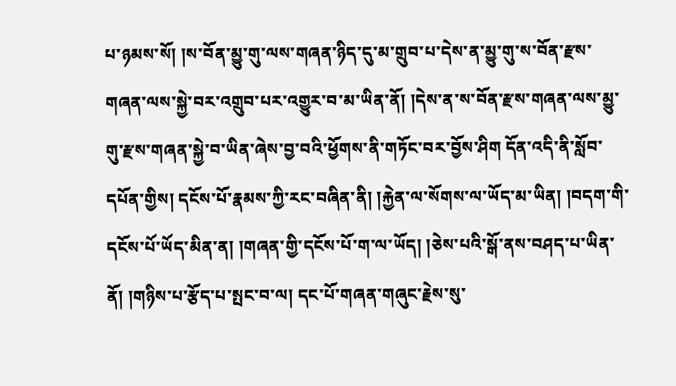པ་ཉམས་སོ། །ས་བོན་མྱུ་གུ་ལས་གཞན་ཉིད་དུ་མ་གྲུབ་པ་དེས་ན་མྱུ་གུ་ས་བོན་རྫས་གཞན་ལས་སྐྱེ་བར་འགྲུབ་པར་འགྱུར་བ་མ་ཡིན་ནོ། །དེས་ན་ས་བོན་རྫས་གཞན་ལས་མྱུ་གུ་རྫས་གཞན་སྐྱེ་བ་ཡིན་ཞེས་བྱ་བའི་ཕྱོགས་ནི་གཏོང་བར་བྱོས་ཤིག དོན་འདི་ནི་སློབ་དཔོན་གྱིས། དངོས་པོ་རྣམས་ཀྱི་རང་བཞིན་ནི། །རྐྱེན་ལ་སོགས་ལ་ཡོད་མ་ཡིན། །བདག་གི་དངོས་པོ་ཡོད་མིན་ན། །གཞན་གྱི་དངོས་པོ་ག་ལ་ཡོད། །ཅེས་པའི་སྒོ་ནས་བཤད་པ་ཡིན་ནོ། །གཉིས་པ་རྩོད་པ་སྤང་བ་ལ། དང་པོ་གཞན་གཞུང་རྗེས་སུ་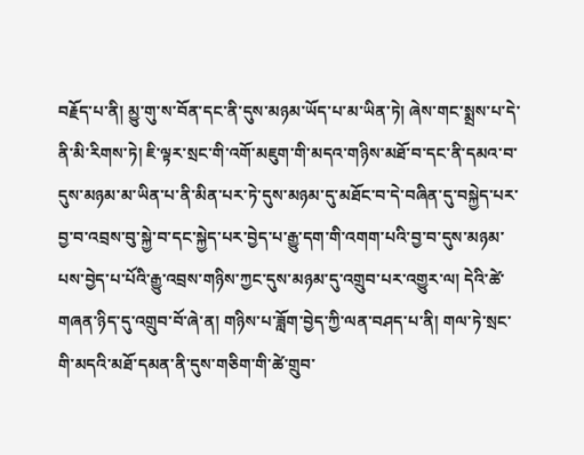བརྗོད་པ་ནི། མྱུ་གུ་ས་བོན་དང་ནི་དུས་མཉམ་ཡོད་པ་མ་ཡིན་ཏེ། ཞེས་གང་སྨྲས་པ་དེ་ནི་མི་རིགས་ཏེ། ཇི་ལྟར་སྲང་གི་འགོ་མཇུག་གི་མདའ་གཉིས་མཐོ་བ་དང་ནི་དམའ་བ་དུས་མཉམ་མ་ཡིན་པ་ནི་མིན་པར་ཏེ་དུས་མཉམ་དུ་མཐོང་བ་དེ་བཞིན་དུ་བསྐྱེད་པར་བྱ་བ་འབྲས་བུ་སྐྱེ་བ་དང་སྐྱེད་པར་བྱེད་པ་རྒྱུ་དག་གི་འགག་པའི་བྱ་བ་དུས་མཉམ་པས་བྱེད་པ་པོའི་རྒྱུ་འབྲས་གཉིས་ཀྱང་དུས་མཉམ་དུ་འགྲུབ་པར་འགྱུར་ལ། དེའི་ཚེ་གཞན་ཉིད་དུ་འགྲུབ་བོ་ཞེ་ན། གཉིས་པ་ཟློག་བྱེད་ཀྱི་ལན་བཤད་པ་ནི། གལ་ཏེ་སྲང་གི་མདའི་མཐོ་དམན་ནི་དུས་གཅིག་གི་ཚེ་གྲུབ་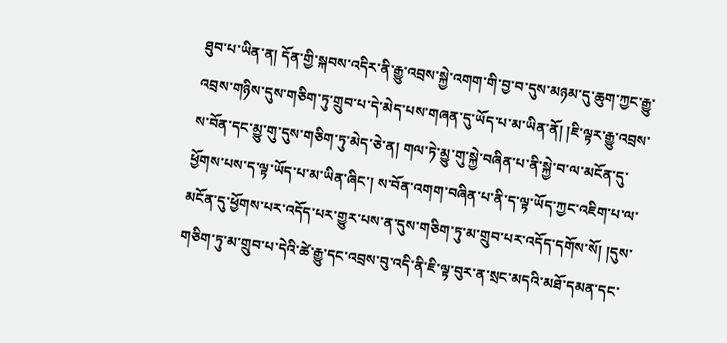ཐུབ་པ་ཡིན་ན། དོན་གྱི་སྐབས་འདིར་ནི་རྒྱུ་འབྲས་སྐྱེ་འགག་གི་བྱ་བ་དུས་མཉམ་དུ་ཆུག་ཀྱང་རྒྱུ་འབྲས་གཉིས་དུས་གཅིག་ཏུ་གྲུབ་པ་དེ་མེད་པས་གཞན་དུ་ཡོད་པ་མ་ཡིན་ནོ། །ཇི་ལྟར་རྒྱུ་འབྲས་ས་བོན་དང་མྱུ་གུ་དུས་གཅིག་ཏུ་མེད་ཅེ་ན། གལ་ཏེ་མྱུ་གུ་སྐྱེ་བཞིན་པ་ནི་སྐྱེ་བ་ལ་མངོན་དུ་ཕྱོགས་པས་ད་ལྟ་ཡོད་པ་མ་ཡིན་ཞིང་། ས་བོན་འགག་བཞིན་པ་ནི་ད་ལྟ་ཡོད་ཀྱང་འཇིག་པ་ལ་མངོན་དུ་ཕྱོགས་པར་འདོད་པར་གྱུར་པས་ན་དུས་གཅིག་ཏུ་མ་གྲུབ་པར་འདོད་དགོས་སོ། །དུས་གཅིག་ཏུ་མ་གྲུབ་པ་དེའི་ཚེ་རྒྱུ་དང་འབྲས་བུ་འདི་ནི་ཇི་ལྟ་བུར་ན་སྲང་མདའི་མཐོ་དམན་དང་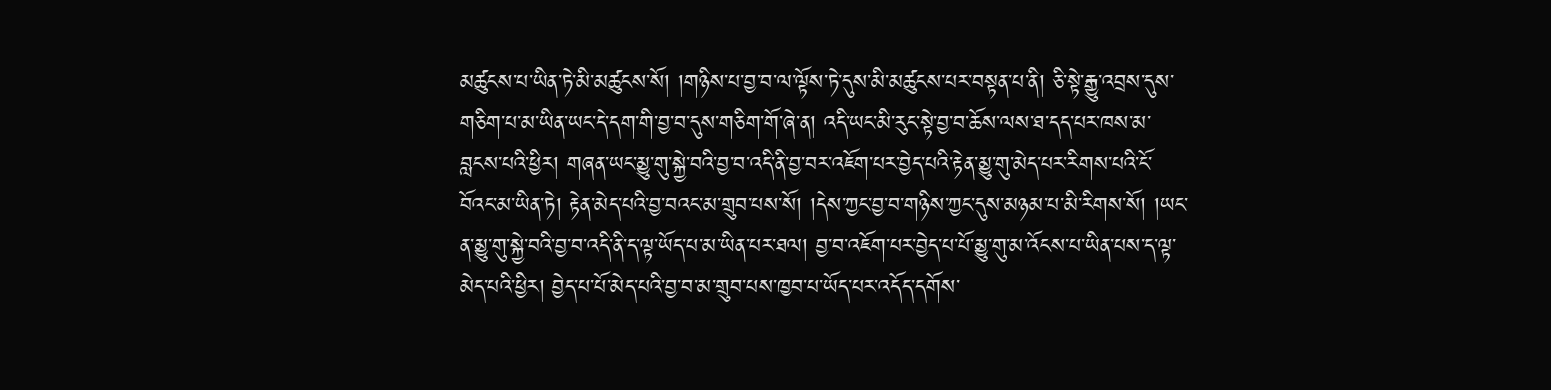མཚུངས་པ་ཡིན་ཏེ་མི་མཚུངས་སོ། །གཉིས་པ་བྱ་བ་ལ་ལྟོས་ཏེ་དུས་མི་མཚུངས་པར་བསྟན་པ་ནི། ཅི་སྟེ་རྒྱུ་འབྲས་དུས་གཅིག་པ་མ་ཡིན་ཡང་དེ་དག་གི་བྱ་བ་དུས་གཅིག་གོ་ཞེ་ན། འདི་ཡང་མི་རུང་སྟེ་བྱ་བ་ཆོས་ལས་ཐ་དད་པར་ཁས་མ་བླངས་པའི་ཕྱིར། གཞན་ཡང་མྱུ་གུ་སྐྱེ་བའི་བྱ་བ་འདི་ནི་བྱ་བར་འཇོག་པར་བྱེད་པའི་རྟེན་མྱུ་གུ་མེད་པར་རིགས་པའི་ངོ་བོའང་མ་ཡིན་ཏེ། རྟེན་མེད་པའི་བྱ་བའང་མ་གྲུབ་པས་སོ། །དེས་ཀྱང་བྱ་བ་གཉིས་ཀྱང་དུས་མཉམ་པ་མི་རིགས་སོ། །ཡང་ན་མྱུ་གུ་སྐྱེ་བའི་བྱ་བ་འདི་ནི་ད་ལྟ་ཡོད་པ་མ་ཡིན་པར་ཐལ། བྱ་བ་འཇོག་པར་བྱེད་པ་པོ་མྱུ་གུ་མ་འོངས་པ་ཡིན་པས་ད་ལྟ་མེད་པའི་ཕྱིར། བྱེད་པ་པོ་མེད་པའི་བྱ་བ་མ་གྲུབ་པས་ཁྱབ་པ་ཡོད་པར་འདོད་དགོས་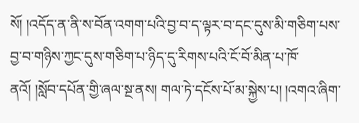སོ། །འདོད་ན་ནི་ས་བོན་འགག་པའི་བྱ་བ་ད་ལྟར་བ་དང་དུས་མི་གཅིག་པས་བྱ་བ་གཉིས་ཀྱང་དུས་གཅིག་པ་ཉིད་དུ་རིགས་པའི་ངོ་བོ་མིན་པ་ཁོ་ནའོ། །སློབ་དཔོན་གྱི་ཞལ་སྔ་ནས། གལ་ཏེ་དངོས་པོ་མ་སྐྱེས་པ། །འགའ་ཞིག་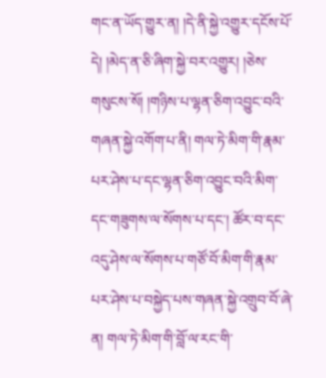གང་ན་ཡོད་གྱུར་ན། །དེ་ནི་སྐྱེ་འགྱུར་དངོས་པོ་དེ། །མེད་ན་ཅི་ཞིག་སྐྱེ་བར་འགྱུར། །ཅེས་གསུངས་སོ། །གཉིས་པ་ལྷན་ཅིག་འབྱུང་བའི་གཞན་སྐྱེ་འགོག་པ་ནི། གལ་ཏེ་མིག་གི་རྣམ་པར་ཤེས་པ་དང་ལྷན་ཅིག་འབྱུང་བའི་མིག་དང་གཟུགས་ལ་སོགས་པ་དང་། ཚོར་བ་དང་འདུ་ཤེས་ལ་སོགས་པ་གཙོ་བོ་མིག་གི་རྣམ་པར་ཤེས་པ་བསྐྱེད་པས་གཞན་སྐྱེ་འགྲུབ་བོ་ཞེ་ན། གལ་ཏེ་མིག་གི་བློ་ལ་རང་གི་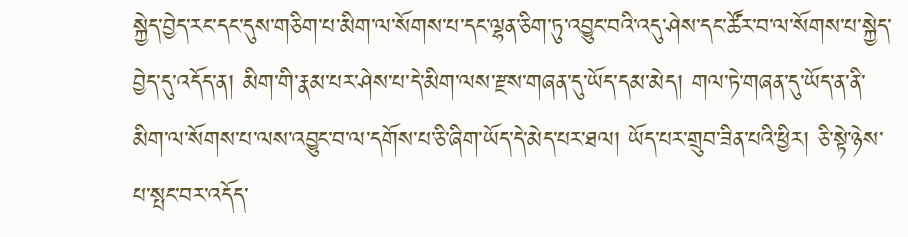སྐྱེད་བྱེད་རང་དང་དུས་གཅིག་པ་མིག་ལ་སོགས་པ་དང་ལྷན་ཅིག་ཏུ་འབྱུང་བའི་འདུ་ཤེས་དང་ཚོར་བ་ལ་སོགས་པ་སྐྱེད་བྱེད་དུ་འདོད་ན། མིག་གི་རྣམ་པར་ཤེས་པ་དེ་མིག་ལས་རྫས་གཞན་དུ་ཡོད་དམ་མེད། གལ་ཏེ་གཞན་དུ་ཡོད་ན་ནི་མིག་ལ་སོགས་པ་ལས་འབྱུང་བ་ལ་དགོས་པ་ཅི་ཞིག་ཡོད་དེ་མེད་པར་ཐལ། ཡོད་པར་གྲུབ་ཟིན་པའི་ཕྱིར། ཅི་སྟེ་ཉེས་པ་སྤང་བར་འདོད་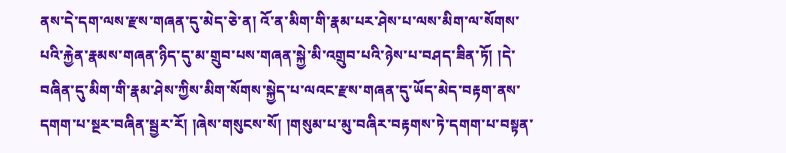ནས་དེ་དག་ལས་རྫས་གཞན་དུ་མེད་ཅེ་ན། འོ་ན་མིག་གི་རྣམ་པར་ཤེས་པ་ལས་མིག་ལ་སོགས་པའི་རྐྱེན་རྣམས་གཞན་ཉིད་དུ་མ་གྲུབ་པས་གཞན་སྐྱེ་མི་འགྲུབ་པའི་ཉེས་པ་བཤད་ཟིན་ཏོ། །དེ་བཞིན་དུ་མིག་གི་རྣམ་ཤེས་ཀྱིས་མིག་སོགས་སྐྱེད་པ་ལའང་རྫས་གཞན་དུ་ཡོད་མེད་བརྟག་ནས་དགག་པ་སྔར་བཞིན་སྦྱར་རོ། །ཞེས་གསུངས་སོ། །གསུམ་པ་མུ་བཞིར་བརྟགས་ཏེ་དགག་པ་བསྟན་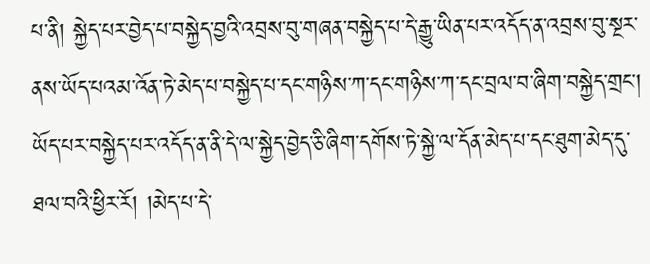པ་ནི། སྐྱེད་པར་བྱེད་པ་བསྐྱེད་བྱའི་འབྲས་བུ་གཞན་བསྐྱེད་པ་དེ་རྒྱུ་ཡིན་པར་འདོད་ན་འབྲས་བུ་སྔར་ནས་ཡོད་པའམ་འོན་ཏེ་མེད་པ་བསྐྱེད་པ་དང་གཉིས་ཀ་དང་གཉིས་ཀ་དང་བྲལ་བ་ཞིག་བསྐྱེད་གྲང་། ཡོད་པར་བསྐྱེད་པར་འདོད་ན་ནི་དེ་ལ་སྐྱེད་བྱེད་ཅི་ཞིག་དགོས་ཏེ་སྐྱེ་ལ་དོན་མེད་པ་དང་ཐུག་མེད་དུ་ཐལ་བའི་ཕྱིར་རོ། །མེད་པ་དེ་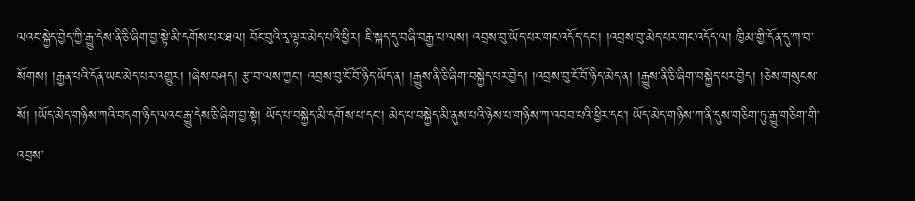ལའང་སྐྱེད་བྱེད་ཀྱི་རྒྱུ་དེས་ནི་ཅི་ཞིག་བྱ་སྟེ་མི་དགོས་པར་ཐལ། བོང་བུའི་རྭ་ལྟར་མེད་པའི་ཕྱིར། ཇི་སྐད་དུ་བཞི་བརྒྱ་པ་ལས། འབྲས་བུ་ཡོད་པར་གང་འདོད་དང་། །འབྲས་བུ་མེད་པར་གང་འདོད་ལ། ཁྱིམ་གྱི་དོན་དུ་ཀ་བ་སོགས། །རྒྱན་པའི་དོན་ཡང་མེད་པར་འགྱུར། །ཞེས་བཤད། རྩ་བ་ལས་ཀྱང་། འབྲས་བུ་ངོ་བོ་ཉིད་ཡོད་ན། །རྒྱུས་ནི་ཅི་ཞིག་བསྐྱེད་པར་བྱེད། །འབྲས་བུ་ངོ་བོ་ཉིད་མེད་ན། །རྒྱུས་ནི་ཅི་ཞིག་བསྐྱེད་པར་བྱེད། །ཅེས་གསུངས་སོ། །ཡོད་མེད་གཉིས་ཀའི་བདག་ཉིད་ལའང་རྒྱུ་དེས་ཅི་ཞིག་བྱ་སྟེ། ཡོད་པ་བསྐྱེད་མི་དགོས་པ་དང་། མེད་པ་བསྐྱེད་མི་ནུས་པའི་ཉེས་པ་གཉིས་ཀ་འབབ་པའི་ཕྱིར་དང་། ཡོད་མེད་གཉིས་ཀ་ནི་དུས་གཅིག་ཏུ་རྒྱུ་གཅིག་གི་འབྲས་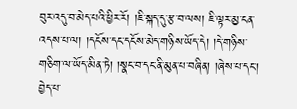བུར་འདུ་བ་མེད་པའི་ཕྱིར་རོ། །ཇི་སྐད་དུ་རྩ་བ་ལས། ཇི་ལྟར་མྱ་ངན་འདས་པ་ལ། །དངོས་དང་དངོས་མེད་གཉིས་ཡོད་དེ། །དེ་གཉིས་གཅིག་ལ་ཡོད་མིན་ཏེ། །སྣང་བ་དང་ནི་མུན་པ་བཞིན། །ཞེས་པ་དང་། བྱེད་པ་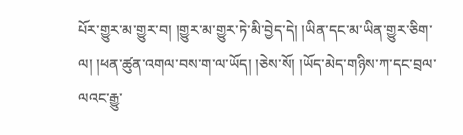པོར་གྱུར་མ་གྱུར་བ། །གྱུར་མ་གྱུར་ཏེ་མི་བྱེད་དེ། །ཡིན་དང་མ་ཡིན་གྱུར་ཅིག་ལ། །ཕན་ཚུན་འགལ་བས་ག་ལ་ཡོད། །ཅེས་སོ། །ཡོད་མེད་གཉིས་ཀ་དང་བྲལ་ལའང་རྒྱུ་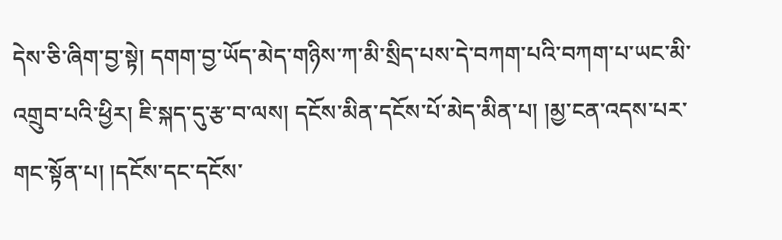དེས་ཅི་ཞིག་བྱ་སྟེ། དགག་བྱ་ཡོད་མེད་གཉིས་ཀ་མི་སྲིད་པས་དེ་བཀག་པའི་བཀག་པ་ཡང་མི་འགྲུབ་པའི་ཕྱིར། ཇི་སྐད་དུ་རྩ་བ་ལས། དངོས་མིན་དངོས་པོ་མེད་མིན་པ། །མྱ་ངན་འདས་པར་གང་སྟོན་པ། །དངོས་དང་དངོས་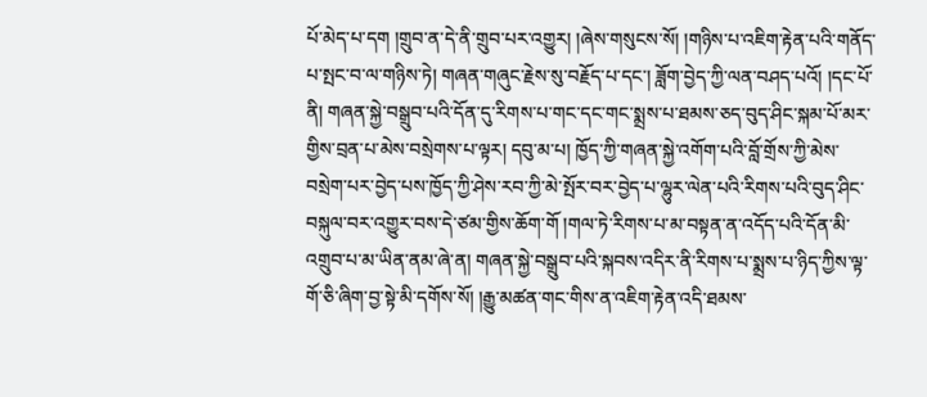པོ་མེད་པ་དག །གྲུབ་ན་དེ་ནི་གྲུབ་པར་འགྱུར། །ཞེས་གསུངས་སོ། །གཉིས་པ་འཇིག་རྟེན་པའི་གནོད་པ་སྤང་བ་ལ་གཉིས་ཏེ། གཞན་གཞུང་རྗེས་སུ་བརྗོད་པ་དང་། ཟློག་བྱེད་ཀྱི་ལན་བཤད་པའོ། །དང་པོ་ནི། གཞན་སྐྱེ་བསྒྲུབ་པའི་དོན་དུ་རིགས་པ་གང་དང་གང་སྨྲས་པ་ཐམས་ཅད་བུད་ཤིང་སྐམ་པོ་མར་གྱིས་བྲན་པ་མེས་བསྲེགས་པ་ལྟར། དབུ་མ་པ། ཁྱོད་ཀྱི་གཞན་སྐྱེ་འགོག་པའི་བློ་གྲོས་ཀྱི་མེས་བསྲེག་པར་བྱེད་པས་ཁྱོད་ཀྱི་ཤེས་རབ་ཀྱི་མེ་སྤོར་བར་བྱེད་པ་ལྷུར་ལེན་པའི་རིགས་པའི་བུད་ཤིང་བསྐུལ་བར་འགྱུར་བས་དེ་ཙམ་གྱིས་ཆོག་གོ །གལ་ཏེ་རིགས་པ་མ་བསྟན་ན་འདོད་པའི་དོན་མི་འགྲུབ་པ་མ་ཡིན་ནམ་ཞེ་ན། གཞན་སྐྱེ་བསྒྲུབ་པའི་སྐབས་འདིར་ནི་རིགས་པ་སྨྲས་པ་ཉིད་ཀྱིས་ལྟ་གོ་ཅི་ཞིག་བྱ་སྟེ་མི་དགོས་སོ། །རྒྱུ་མཚན་གང་གིས་ན་འཇིག་རྟེན་འདི་ཐམས་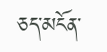ཅད་མངོན་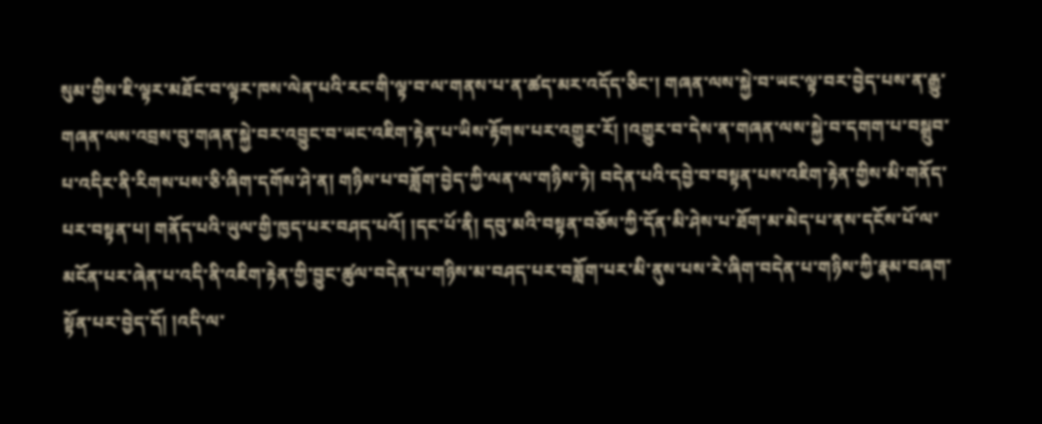སུམ་གྱིས་ཇི་ལྟར་མཐོང་བ་ལྟར་ཁས་ལེན་པའི་རང་གི་ལྟ་བ་ལ་གནས་པ་ན་ཚད་མར་འདོད་ཅིང་། གཞན་ལས་སྐྱེ་བ་ཡང་ལྟ་བར་བྱེད་པས་ན་རྒྱུ་གཞན་ལས་འབྲས་བུ་གཞན་སྐྱེ་བར་འབྱུང་བ་ཡང་འཇིག་རྟེན་པ་ཡིས་རྟོགས་པར་འགྱུར་རོ། །འགྱུར་བ་དེས་ན་གཞན་ལས་སྐྱེ་བ་དགག་པ་བསྒྲུབ་པ་འདིར་ནི་རིགས་པས་ཅི་ཞིག་དགོས་ཤེ་ན། གཉིས་པ་བཟློག་བྱེད་ཀྱི་ལན་ལ་གཉིས་ཏེ། བདེན་པའི་དབྱེ་བ་བསྟན་པས་འཇིག་རྟེན་གྱིས་མི་གནོད་པར་བསྟན་པ། གནོད་པའི་ཡུལ་གྱི་ཁྱད་པར་བཤད་པའོ། །དང་པོ་ནི། དབུ་མའི་བསྟན་བཅོས་ཀྱི་དོན་མི་ཤེས་པ་ཐོག་མ་མེད་པ་ནས་དངོས་པོ་ལ་མངོན་པར་ཞེན་པ་འདི་ནི་འཇིག་རྟེན་གྱི་བྱུང་ཚུལ་བདེན་པ་གཉིས་མ་བཤད་པར་བཟློག་པར་མི་ནུས་པས་རེ་ཞིག་བདེན་པ་གཉིས་ཀྱི་རྣམ་བཞག་སྟོན་པར་བྱེད་དོ། །འདི་ལ་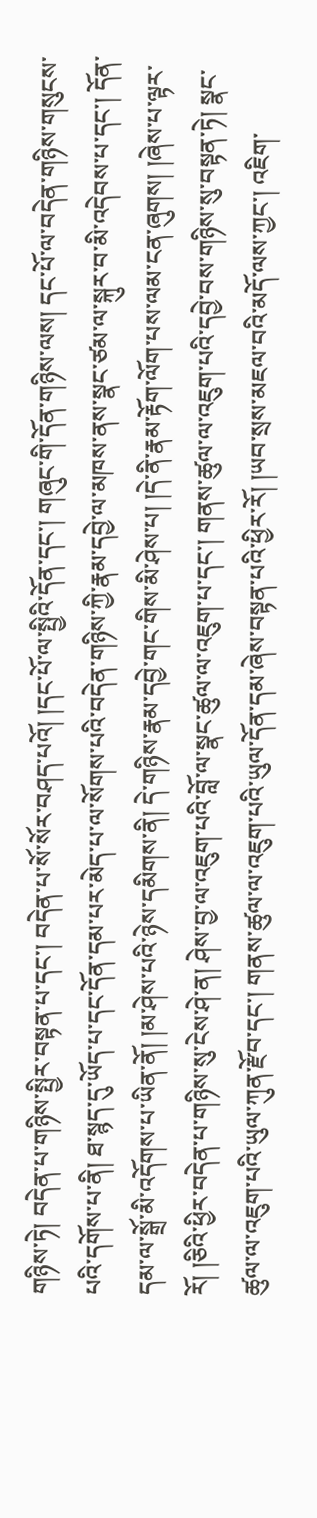གཉིས་ཏེ། བདེན་པ་གཉིས་སྤྱིར་བསྟན་པ་དང་། བདེན་པ་སོ་སོར་བཤད་པའོ། །དང་པོ་ལ་སྤྱིའི་དོན་དང་། གཞུང་གི་དོན་གཉིས་ལས། དང་པོ་ལ་བདེན་གཉིས་གསུངས་པའི་དགོས་པ་ནི། ཐ་སྙད་དུ་ཡོད་པ་དང་དོན་དམ་པར་མེད་པ་ལ་སོགས་པའི་བདེན་གཉིས་ཀྱི་རྣམ་དབྱེ་ལ་མཁས་ནས་སྣང་ཙམ་ལ་སྐུར་བ་མི་འདེབས་པ་དང་། དོན་དམ་ལ་སྒྲོ་མི་འདོགས་པ་ཡིན་ནོ། །མ་ཤེས་པའི་ཉེས་དམིགས་ནི། དེ་གཉིས་རྣམ་དབྱེ་གང་གིས་མི་ཤེས་པ། །དེ་ནི་རྣམ་རྟོག་ལོག་པས་ལམ་ངན་ཞུགས། །ཞེས་པ་ལྟར་རོ། །ཅིའི་ཕྱིར་བདེན་པ་གཉིས་སུ་ངེས་ཤེ་ན། ཤེས་བྱ་ལ་འཇུག་པའི་བློ་ལ་སྣང་ཚུལ་ལ་འཇུག་པ་དང་། གནས་ཚུལ་ལ་འཇུག་པའི་དབྱེ་བས་གཉིས་སུ་བསྟན་ཏེ། སྣང་ཚུལ་ལ་འཇུག་པའི་ཡུལ་ཀུན་རྫོབ་དང་། གནས་ཚུལ་ལ་འཇུག་པའི་ཡུལ་དོན་དམ་ཞེས་བསྟན་པའི་ཕྱིར་རོ། །ཡབ་སྲས་མཇལ་བའི་མདོ་ལས་ཀྱང་། འཇིག་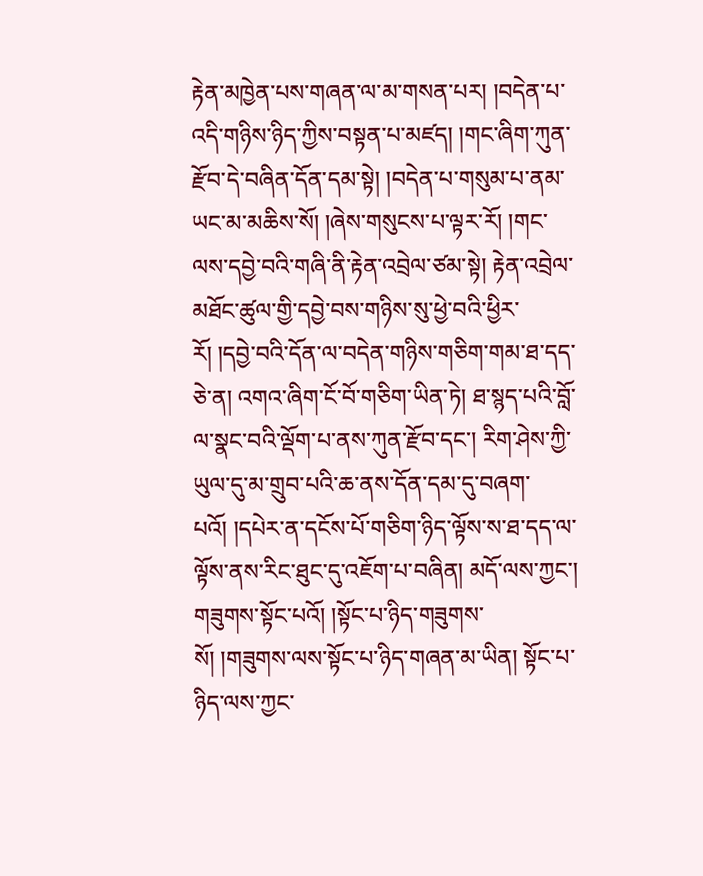རྟེན་མཁྱེན་པས་གཞན་ལ་མ་གསན་པར། །བདེན་པ་འདི་གཉིས་ཉིད་ཀྱིས་བསྟན་པ་མཛད། །གང་ཞིག་ཀུན་རྫོབ་དེ་བཞིན་དོན་དམ་སྟེ། །བདེན་པ་གསུམ་པ་ནམ་ཡང་མ་མཆིས་སོ། །ཞེས་གསུངས་པ་ལྟར་རོ། །གང་ལས་དབྱེ་བའི་གཞི་ནི་རྟེན་འབྲེལ་ཙམ་སྟེ། རྟེན་འབྲེལ་མཐོང་ཚུལ་གྱི་དབྱེ་བས་གཉིས་སུ་ཕྱེ་བའི་ཕྱིར་རོ། །དབྱེ་བའི་དོན་ལ་བདེན་གཉིས་གཅིག་གམ་ཐ་དད་ཅེ་ན། འགའ་ཞིག་ངོ་བོ་གཅིག་ཡིན་ཏེ། ཐ་སྙད་པའི་བློ་ལ་སྣང་བའི་ལྡོག་པ་ནས་ཀུན་རྫོབ་དང་། རིག་ཤེས་ཀྱི་ཡུལ་དུ་མ་གྲུབ་པའི་ཆ་ནས་དོན་དམ་དུ་བཞག་པའོ། །དཔེར་ན་དངོས་པོ་གཅིག་ཉིད་ལྟོས་ས་ཐ་དད་ལ་ལྟོས་ནས་རིང་ཐུང་དུ་འཇོག་པ་བཞིན། མདོ་ལས་ཀྱང་། གཟུགས་སྟོང་པའོ། །སྟོང་པ་ཉིད་གཟུགས་སོ། །གཟུགས་ལས་སྟོང་པ་ཉིད་གཞན་མ་ཡིན། སྟོང་པ་ཉིད་ལས་ཀྱང་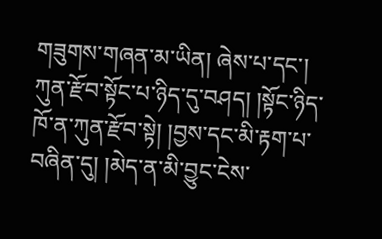གཟུགས་གཞན་མ་ཡིན། ཞེས་པ་དང་། ཀུན་རྫོབ་སྟོང་པ་ཉིད་དུ་བཤད། །སྟོང་ཉིད་ཁོ་ན་ཀུན་རྫོབ་སྟེ། །བྱས་དང་མི་རྟག་པ་བཞིན་དུ། །མེད་ན་མི་བྱུང་ངེས་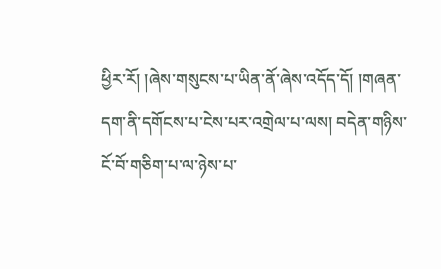ཕྱིར་རོ། །ཞེས་གསུངས་པ་ཡིན་ནོ་ཞེས་འདོད་དོ། །གཞན་དག་ནི་དགོངས་པ་ངེས་པར་འགྲེལ་པ་ལས། བདེན་གཉིས་ངོ་བོ་གཅིག་པ་ལ་ཉེས་པ་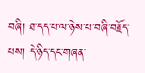བཞི། ཐ་དད་པ་ལ་ཉེས་པ་བཞི་བརྗོད་པས། དེ་ཉིད་དང་གཞན་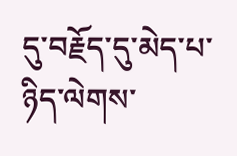དུ་བརྗོད་དུ་མེད་པ་ཉིད་ལེགས་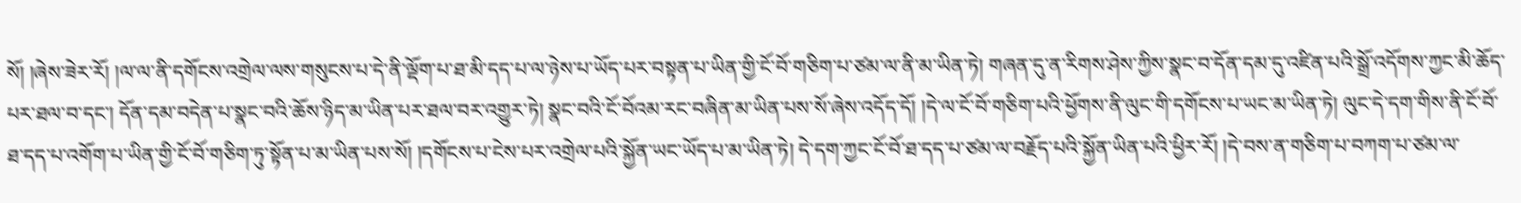སོ། །ཞེས་ཟེར་རོ། །ལ་ལ་ནི་དགོངས་འགྲེལ་ལས་གསུངས་པ་དེ་ནི་ལྡོག་པ་ཐ་མི་དད་པ་ལ་ཉེས་པ་ཡོད་པར་བསྟན་པ་ཡིན་གྱི་ངོ་བོ་གཅིག་པ་ཙམ་ལ་ནི་མ་ཡིན་ཏེ། གཞན་དུ་ན་རིགས་ཤེས་ཀྱིས་སྣང་བ་དོན་དམ་དུ་འཛིན་པའི་སྒྲོ་འདོགས་ཀྱང་མི་ཆོད་པར་ཐལ་བ་དང་། དོན་དམ་བདེན་པ་སྣང་བའི་ཆོས་ཉིད་མ་ཡིན་པར་ཐལ་བར་འགྱུར་ཏེ། སྣང་བའི་ངོ་བོའམ་རང་བཞིན་མ་ཡིན་པས་སོ་ཞེས་འདོད་དོ། །དེ་ལ་ངོ་བོ་གཅིག་པའི་ཕྱོགས་ནི་ལུང་གི་དགོངས་པ་ཡང་མ་ཡིན་ཏེ། ལུང་དེ་དག་གིས་ནི་ངོ་བོ་ཐ་དད་པ་འགོག་པ་ཡིན་གྱི་ངོ་བོ་གཅིག་ཏུ་སྟོན་པ་མ་ཡིན་པས་སོ། །དགོངས་པ་ངེས་པར་འགྲེལ་པའི་སྐྱོན་ཡང་ཡོད་པ་མ་ཡིན་ཏེ། དེ་དག་ཀྱང་ངོ་བོ་ཐ་དད་པ་ཙམ་ལ་བརྗོད་པའི་སྐྱོན་ཡིན་པའི་ཕྱིར་རོ། །དེ་བས་ན་གཅིག་པ་བཀག་པ་ཙམ་ལ་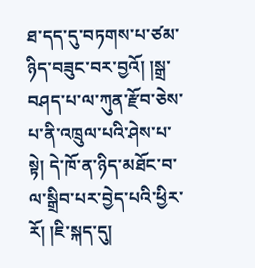ཐ་དད་དུ་བཏགས་པ་ཙམ་ཉིད་བཟུང་བར་བྱའོ། །སྒྲ་བཤད་པ་ལ་ཀུན་རྫོབ་ཅེས་པ་ནི་འཁྲུལ་པའི་ཤེས་པ་སྟེ། དེ་ཁོ་ན་ཉིད་མཐོང་བ་ལ་སྒྲིབ་པར་བྱེད་པའི་ཕྱིར་རོ། །ཇི་སྐད་དུ།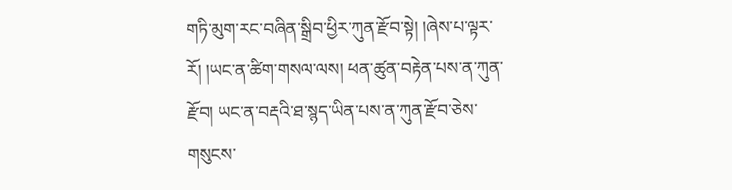གཏི་མུག་རང་བཞིན་སྒྲིབ་ཕྱིར་ཀུན་རྫོབ་སྟེ། །ཞེས་པ་ལྟར་རོ། །ཡང་ན་ཚིག་གསལ་ལས། ཕན་ཚུན་བརྟེན་པས་ན་ཀུན་རྫོབ། ཡང་ན་བརྡའི་ཐ་སྙད་ཡིན་པས་ན་ཀུན་རྫོབ་ཅེས་གསུངས་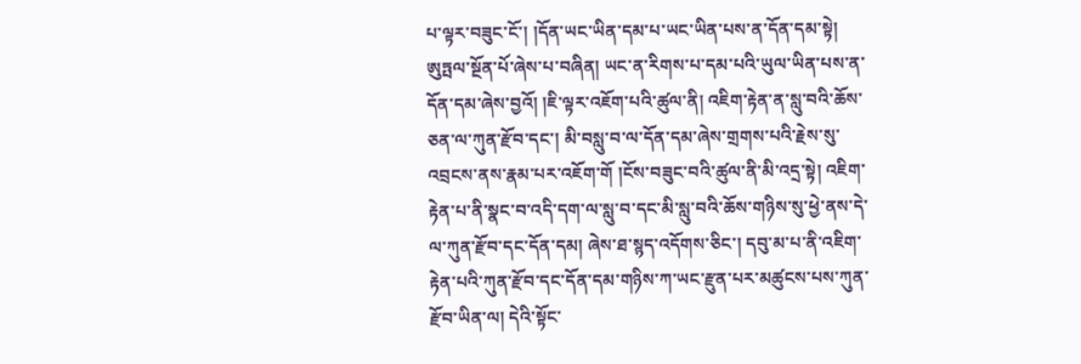པ་ལྟར་བཟུང་ངོ་། །དོན་ཡང་ཡིན་དམ་པ་ཡང་ཡིན་པས་ན་དོན་དམ་སྟེ། ཨུཏྤལ་སྔོན་པོ་ཞེས་པ་བཞིན། ཡང་ན་རིགས་པ་དམ་པའི་ཡུལ་ཡིན་པས་ན་དོན་དམ་ཞེས་བྱའོ། །ཇི་ལྟར་འཇོག་པའི་ཚུལ་ནི། འཇིག་རྟེན་ན་སླུ་བའི་ཆོས་ཅན་ལ་ཀུན་རྫོབ་དང་། མི་བསླུ་བ་ལ་དོན་དམ་ཞེས་གྲགས་པའི་རྗེས་སུ་འབྲངས་ནས་རྣམ་པར་འཇོག་གོ །ངོས་བཟུང་བའི་ཚུལ་ནི་མི་འདྲ་སྟེ། འཇིག་རྟེན་པ་ནི་སྣང་བ་འདི་དག་ལ་སླུ་བ་དང་མི་སླུ་བའི་ཆོས་གཉིས་སུ་ཕྱེ་ནས་དེ་ལ་ཀུན་རྫོབ་དང་དོན་དམ། ཞེས་ཐ་སྙད་འདོགས་ཅིང་། དབུ་མ་པ་ནི་འཇིག་རྟེན་པའི་ཀུན་རྫོབ་དང་དོན་དམ་གཉིས་ཀ་ཡང་རྫུན་པར་མཚུངས་པས་ཀུན་རྫོབ་ཡིན་ལ། དེའི་སྟོང་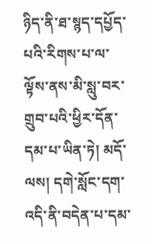ཉིད་ནི་ཐ་སྙད་དཔྱོད་པའི་རིགས་པ་ལ་ལྟོས་ནས་མི་སླུ་བར་གྲུབ་པའི་ཕྱིར་དོན་དམ་པ་ཡིན་ཏེ། མདོ་ལས། དགེ་སློང་དག་འདི་ནི་བདེན་པ་དམ་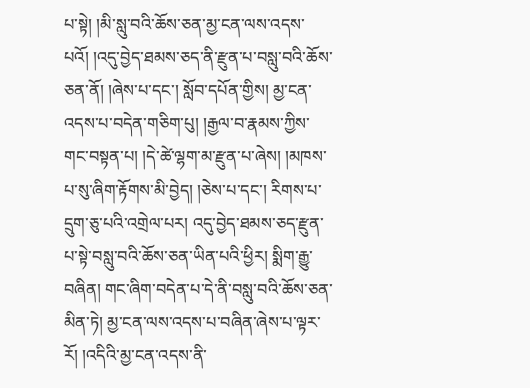པ་སྟེ། །མི་སླུ་བའི་ཆོས་ཅན་མྱ་ངན་ལས་འདས་པའོ། །འདུ་བྱེད་ཐམས་ཅད་ནི་རྫུན་པ་བསླུ་བའི་ཆོས་ཅན་ནོ། །ཞེས་པ་དང་། སློབ་དཔོན་གྱིས། མྱ་ངན་འདས་པ་བདེན་གཅིག་པུ། །རྒྱལ་བ་རྣམས་ཀྱིས་གང་བསྟན་པ། །དེ་ཚེ་ལྷག་མ་རྫུན་པ་ཞེས། །མཁས་པ་སུ་ཞིག་རྟོགས་མི་བྱེད། །ཅེས་པ་དང་། རིགས་པ་དྲུག་ཅུ་པའི་འགྲེལ་པར། འདུ་བྱེད་ཐམས་ཅད་རྫུན་པ་སྟེ་བསླུ་བའི་ཆོས་ཅན་ཡིན་པའི་ཕྱིར། སྨིག་རྒྱུ་བཞིན། གང་ཞིག་བདེན་པ་དེ་ནི་བསླུ་བའི་ཆོས་ཅན་མིན་ཏེ། མྱ་ངན་ལས་འདས་པ་བཞིན་ཞེས་པ་ལྟར་རོ། །འདིའི་མྱ་ངན་འདས་ནི་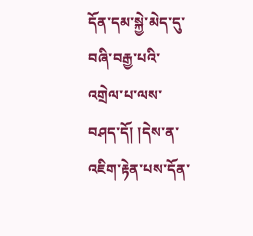དོན་དམ་སྐྱེ་མེད་དུ་བཞི་བརྒྱ་པའི་འགྲེལ་པ་ལས་བཤད་དོ། །དེས་ན་འཇིག་རྟེན་པས་དོན་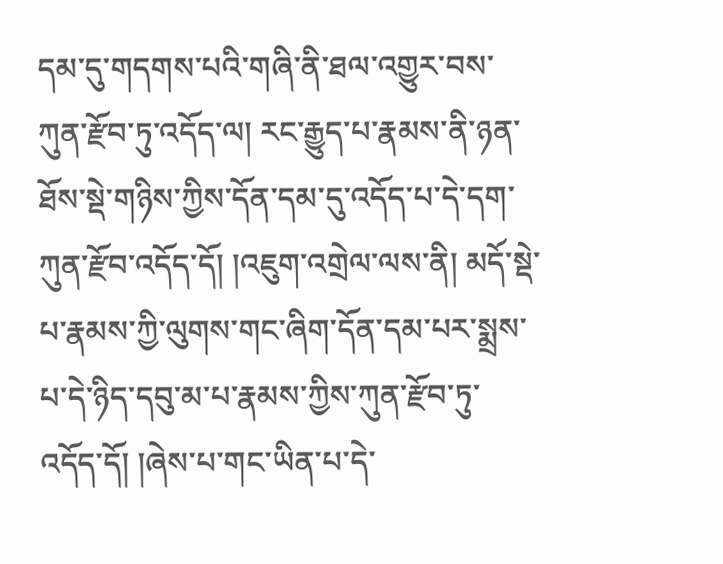དམ་དུ་གདགས་པའི་གཞི་ནི་ཐལ་འགྱུར་བས་ཀུན་རྫོབ་ཏུ་འདོད་ལ། རང་རྒྱུད་པ་རྣམས་ནི་ཉན་ཐོས་སྡེ་གཉིས་ཀྱིས་དོན་དམ་དུ་འདོད་པ་དེ་དག་ཀུན་རྫོབ་འདོད་དོ། །འཇུག་འགྲེལ་ལས་ནི། མདོ་སྡེ་པ་རྣམས་ཀྱི་ལུགས་གང་ཞིག་དོན་དམ་པར་སྨྲས་པ་དེ་ཉིད་དབུ་མ་པ་རྣམས་ཀྱིས་ཀུན་རྫོབ་ཏུ་འདོད་དོ། །ཞེས་པ་གང་ཡིན་པ་དེ་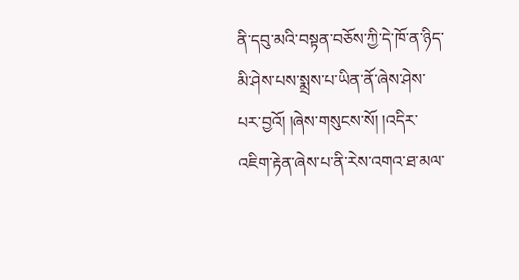ནི་དབུ་མའི་བསྟན་བཅོས་ཀྱི་དེ་ཁོ་ན་ཉིད་མི་ཤེས་པས་སྨྲས་པ་ཡིན་ནོ་ཞེས་ཤེས་པར་བྱའོ། །ཞེས་གསུངས་སོ། །འདིར་འཇིག་རྟེན་ཞེས་པ་ནི་རེས་འགའ་ཐ་མལ་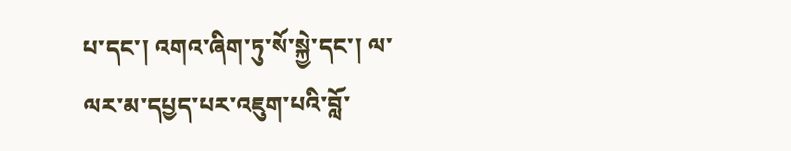པ་དང་། འགའ་ཞིག་ཏུ་སོ་སྐྱེ་དང་། ལ་ལར་མ་དཔྱད་པར་འཇུག་པའི་བློ་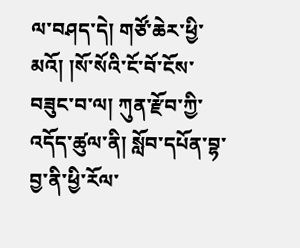ལ་བཤད་དེ། གཙོ་ཆེར་ཕྱི་མའོ། །སོ་སོའི་ངོ་བོ་ངོས་བཟུང་བ་ལ། ཀུན་རྫོབ་ཀྱི་འདོད་ཚུལ་ནི། སློབ་དཔོན་བྷ་བྱ་ནི་ཕྱི་རོལ་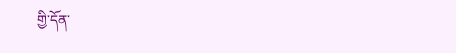གྱི་དོན་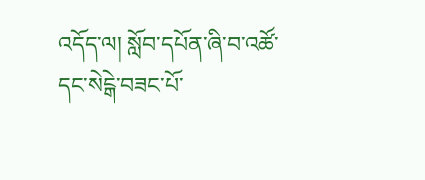འདོད་ལ། སློབ་དཔོན་ཞི་བ་འཚོ་དང་སེངྒེ་བཟང་པོ་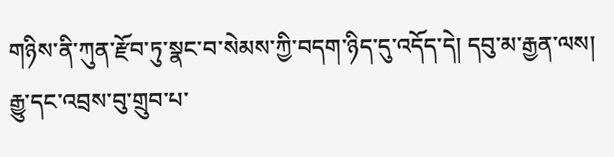གཉིས་ནི་ཀུན་རྫོབ་ཏུ་སྣང་བ་སེམས་ཀྱི་བདག་ཉིད་དུ་འདོད་དེ། དབུ་མ་རྒྱན་ལས། རྒྱུ་དང་འབྲས་བུ་གྲུབ་པ་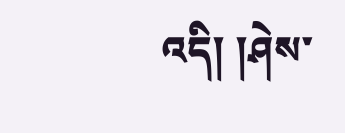འདི། །ཤེས་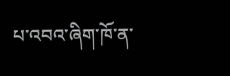པ་འབའ་ཞིག་ཁོ་ན་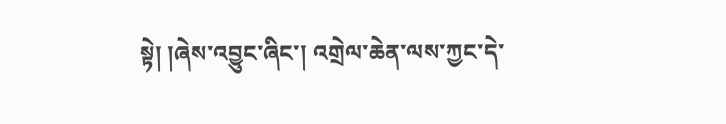སྟེ། །ཞེས་འབྱུང་ཞིང་། འགྲེལ་ཆེན་ལས་ཀྱང་དེ་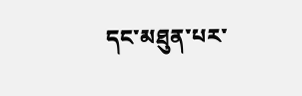དང་མཐུན་པར་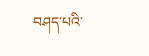བཤད་པའི་